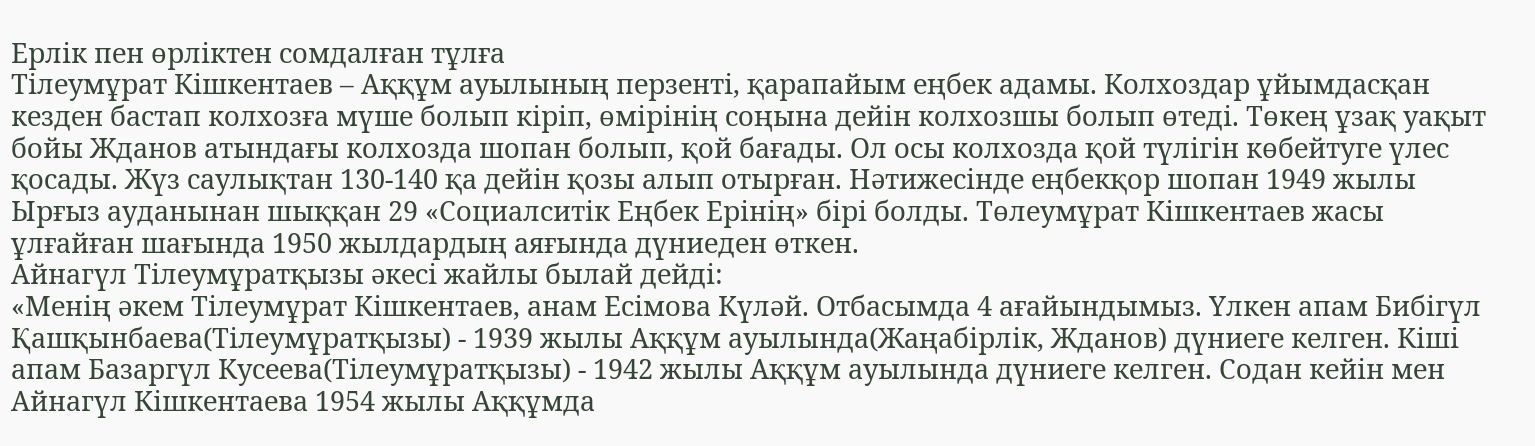Ерлік пен өрліктен сомдалған тұлға
Тілеумұрат Кішкентаев – Аққұм ауылының перзенті, қарапайым еңбек адамы. Колхоздар ұйымдасқан кезден бастап колхозға мүше болып кіріп, өмірінің соңына дейін колхозшы болып өтеді. Төкең ұзақ уақыт бойы Жданов атындағы колхозда шопан болып, қой бағады. Ол осы колхозда қой түлігін көбейтуге үлес қосады. Жүз саулықтан 130-140 қа дейін қозы алып отырған. Нәтижесінде еңбекқор шопан 1949 жылы Ырғыз ауданынан шыққан 29 «Социалситік Еңбек Ерінің» бірі болды. Төлеумұрат Кішкентаев жасы ұлғайған шағында 1950 жылдардың аяғында дүниеден өткен.
Айнагүл Тілеумұратқызы әкесі жайлы былай дейді:
«Менің әкем Тілеумұрат Кішкентаев, анам Есімова Күләй. Отбасымда 4 ағайындымыз. Үлкен апам Бибігүл Қашқынбаева(Тілеумұратқызы) - 1939 жылы Аққұм ауылында(Жаңабірлік, Жданов) дүниеге келген. Кіші апам Базаргүл Кусеева(Тілеумұратқызы) - 1942 жылы Аққұм ауылында дүниеге келген. Содан кейін мен Айнагүл Кішкентаева 1954 жылы Аққұмда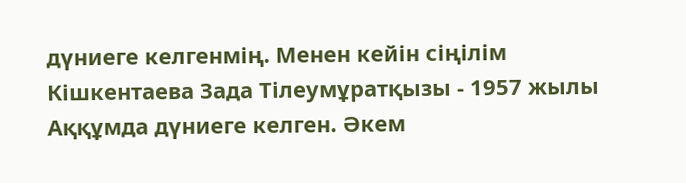дүниеге келгенмің. Менен кейін сіңілім Кішкентаева Зада Тілеумұратқызы - 1957 жылы Аққұмда дүниеге келген. Әкем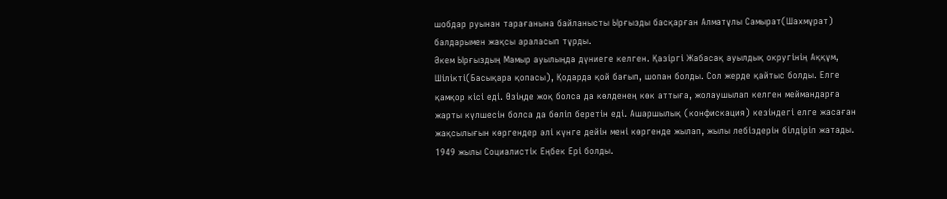шобдар руынан тарағанына байланысты Ырғызды басқарған Алматұлы Самырат(Шахмұрат) балдарымен жақсы араласып тұрды.
Әкем Ырғыздың Мамыр ауылыңда дүниеге келген. Қазіргі Жабасақ ауылдық округінің Аққұм, Шілікті(Басықара қопасы), Қодарда қой бағып, шопан болды. Сол жерде қайтыс болды. Елге қамқор кісі еді. Өзіңде жоқ болса да көлденең көк аттыға, жолаушылап келген меймандарға жарты күлшесін болса да бөліп беретін еді. Ашаршылық (конфискация) кезіндегі елге жасаған жақсылығын көргендер әлі күнге дейін мені көргенде жылап, жылы лебіздерін білдіріп жатады. 1949 жылы Социалистік Еңбек Ері болды.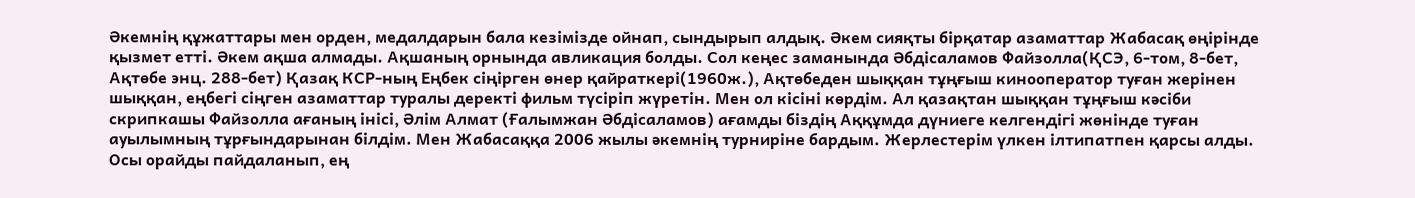Әкемнің құжаттары мен орден, медалдарын бала кезімізде ойнап, сындырып алдық. Әкем сияқты бірқатар азаматтар Жабасақ өңірінде қызмет етті. Әкем ақша алмады. Ақшаның орнында авликация болды. Сол кеңес заманында Әбдісаламов Файзолла(ҚСЭ, 6-том, 8-бет, Ақтөбе энц. 288-бет) Қазақ КСР-ның Еңбек сіңірген өнер қайраткері(1960ж.), Ақтөбеден шыққан тұңғыш кинооператор туған жерінен шыққан, еңбегі сіңген азаматтар туралы деректі фильм түсіріп жүретін. Мен ол кісіні көрдім. Ал қазақтан шыққан тұңғыш кәсіби скрипкашы Файзолла ағаның інісі, Әлім Алмат (Ғалымжан Әбдісаламов) ағамды біздің Аққұмда дүниеге келгендігі жөнінде туған ауылымның тұрғындарынан білдім. Мен Жабасаққа 2006 жылы әкемнің турниріне бардым. Жерлестерім үлкен ілтипатпен қарсы алды. Осы орайды пайдаланып, ең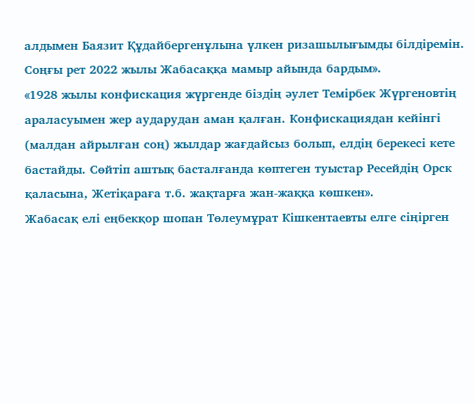алдымен Баязит Құдайбергенұлына үлкен ризашылығымды білдіремін. Соңғы рет 2022 жылы Жабасаққа мамыр айында бардым».
«1928 жылы конфискация жүргенде біздің әулет Темірбек Жүргеновтің араласуымен жер аударудан аман қалған. Конфискациядан кейінгі (малдан айрылған соң) жылдар жағдайсыз болып, елдің берекесі кете бастайды. Сөйтіп аштық басталғанда көптеген туыстар Ресейдің Орск қаласына, Жетіқараға т.б. жақтарға жан-жаққа көшкен».
Жабасақ елі еңбекқор шопан Төлеумұрат Кішкентаевты елге сіңірген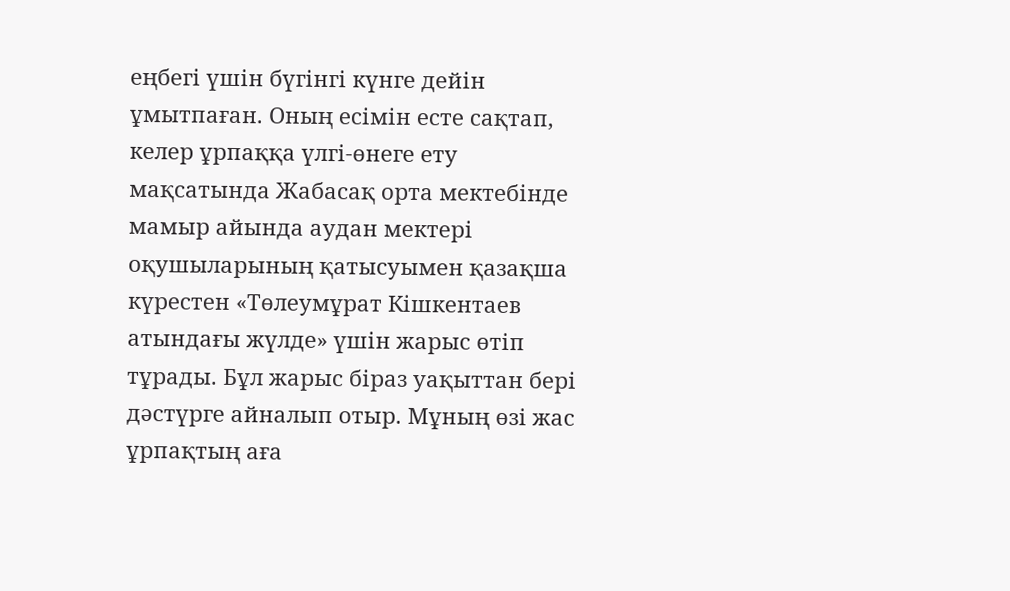еңбегі үшін бүгінгі күнге дейін ұмытпаған. Оның есімін есте сақтап, келер ұрпаққа үлгі-өнеге ету мақсатында Жабасақ орта мектебінде мамыр айында аудан мектері оқушыларының қатысуымен қазақша күрестен «Төлеумұрат Кішкентаев атындағы жүлде» үшін жарыс өтіп тұрады. Бұл жарыс біраз уақыттан бері дәстүрге айналып отыр. Мұның өзі жас ұрпақтың аға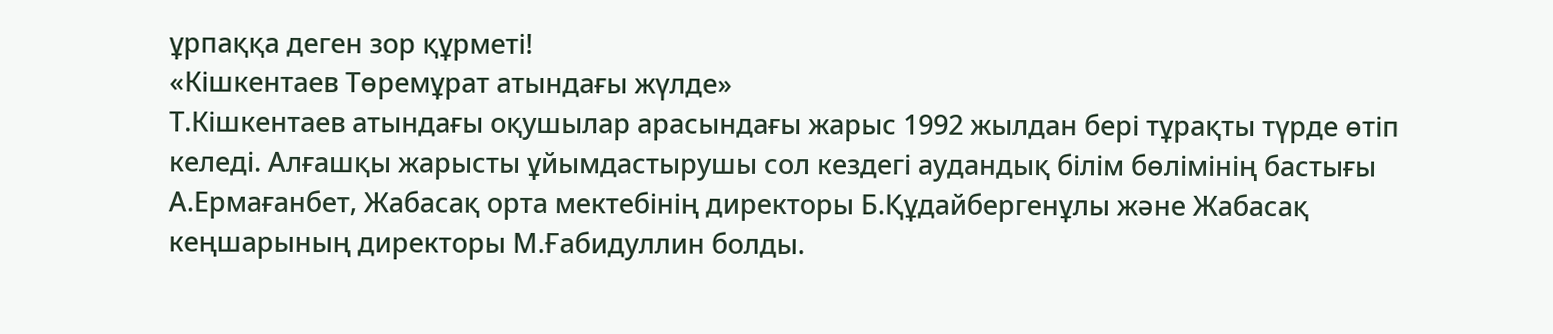ұрпаққа деген зор құрметі!
«Кішкентаев Төремұрат атындағы жүлде»
Т.Кішкентаев атындағы оқушылар арасындағы жарыс 1992 жылдан бері тұрақты түрде өтіп келеді. Алғашқы жарысты ұйымдастырушы сол кездегі аудандық білім бөлімінің бастығы А.Ермағанбет, Жабасақ орта мектебінің директоры Б.Құдайбергенұлы және Жабасақ кеңшарының директоры М.Ғабидуллин болды.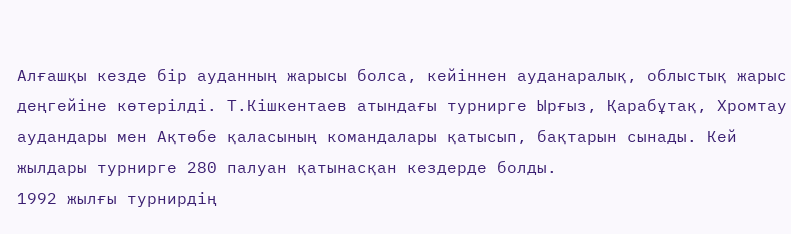Алғашқы кезде бір ауданның жарысы болса, кейіннен ауданаралық, облыстық жарыс деңгейіне көтерілді. Т.Кішкентаев атындағы турнирге Ырғыз, Қарабұтақ, Хромтау аудандары мен Ақтөбе қаласының командалары қатысып, бақтарын сынады. Кей жылдары турнирге 280 палуан қатынасқан кездерде болды.
1992 жылғы турнирдің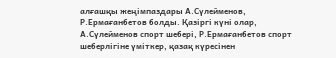алғашқы жеңімпаздары А.Сүлейменов, Р.Ермағанбетов болды. Қазіргі күні олар, А.Сүлейменов спорт шебері, Р.Ермағанбетов спорт шеберлігіне үміткер, қазақ күресінен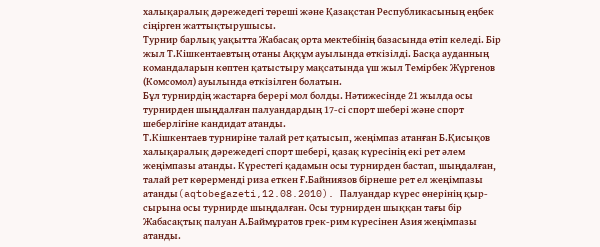халықаралық дәрежедегі төреші және Қазақстан Республикасының еңбек сіңірген жаттықтырушысы.
Турнир барлық уақытта Жабасақ орта мектебінің базасында өтіп келеді. Бір жыл Т.Кішкентаевтың отаны Аққұм ауылында өткізілді. Басқа ауданның командаларын көптен қатыстыру мақсатында үш жыл Темірбек Жүргенов (Комсомол) ауылында өткізілген болатын.
Бұл турнирдің жастарға берері мол болды. Нәтижесінде 21 жылда осы турнирден шыңдалған палуандардың 17-сі спорт шебері және спорт шеберлігіне кандидат атанды.
Т.Кішкентаев турниріне талай рет қатысып, жеңімпаз атанған Б.Қисықов халықаралық дәрежедегі спорт шебері, қазақ күресінің екі рет әлем жеңімпазы атанды. Күрестегі қадамын осы турнирден бастап, шыңдалған, талай рет көрерменді риза еткен Ғ.Байниязов бірнеше рет ел жеңімпазы атанды(aqtobegazeti,12.08.2010). Палуандар күрес өнерінің қыр-сырына осы турнирде шыңдалған. Осы турнирден шыққан тағы бір Жабасақтық палуан А.Баймұратов грек-рим күресінен Азия жеңімпазы атанды.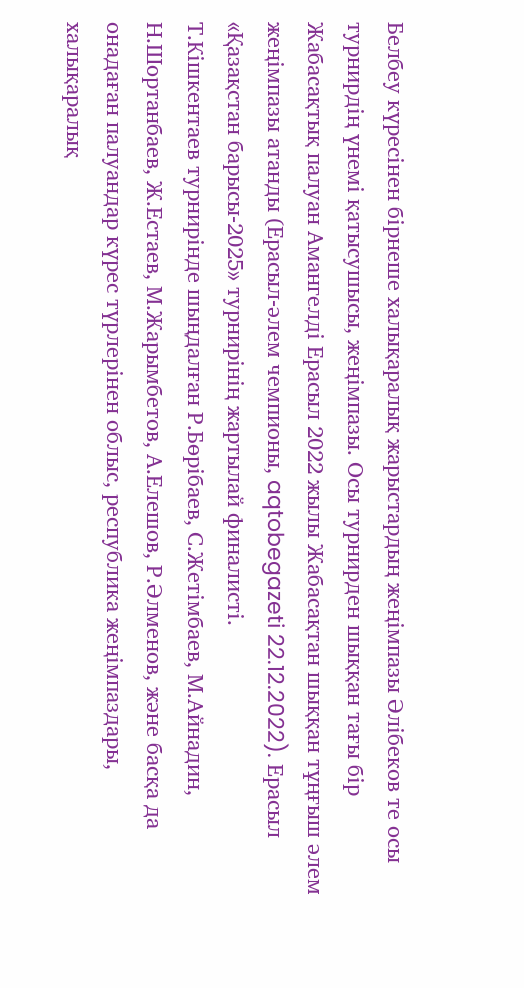Белбеу күресінен бірнеше халықаралық жарыстардың жеңімпазы Әлібеков те осы турнирдің үнемі қатысушысы, жеңімпазы. Осы турнирден шыққан тағы бір Жабасақтық палуан Амангелді Ерасыл 2022 жылы Жабасақтан шыққан тұңғыш әлем жеңімпазы атанды (Ерасыл-әлем чемпионы, aqtobegazeti 22.12.2022). Ерасыл «Қазақстан барысы-2025» турнирінің жартылай финалисті.
Т.Кішкентаев турнирінде шыңдалған Р.Бөрібаев, С.Жетімбаев, М.Айнадин, Н.Шортанбаев, Ж.Естаев, М.Жарымбетов, А.Елешов, Р.Әлменов, және басқа да онадаған палуандар күрес түрлерінен облыс, республика жеңімпаздары, халықаралық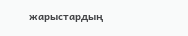жарыстардың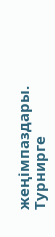жеңімпаздары.
Турнирге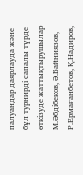палуандар даярлауда және бұл турнирді сапалы түрде өткізуде жаттықтырушылар М.Әбдібеков, Ә.Байниязов, Р.Ермағанбетов, Қ.Надиров,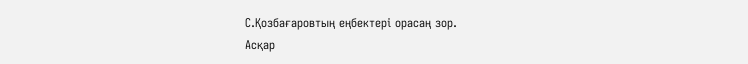С.Қозбағаровтың еңбектері орасаң зор.
Асқар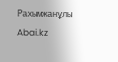Рахымжанұлы
Abai.kz